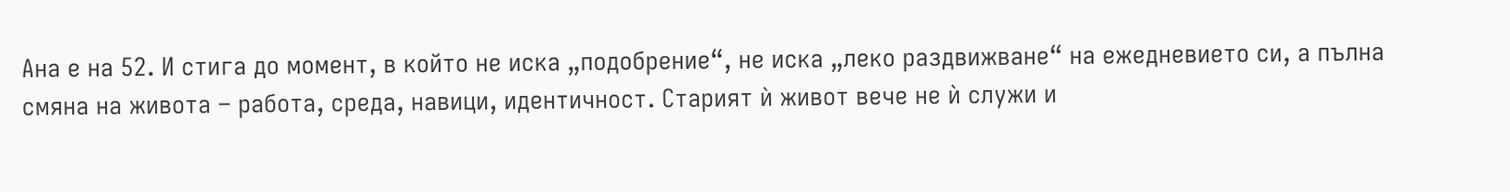Ана е на 52. И стига до момент, в който не иска „подобрение“, не иска „леко раздвижване“ на ежедневието си, а пълна смяна на живота – работа, среда, навици, идентичност. Старият ѝ живот вече не ѝ служи и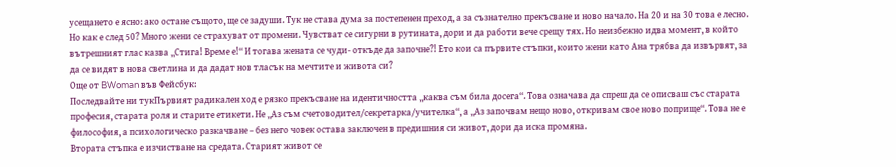усещането е ясно: ако остане същото, ще се задуши. Тук не става дума за постепенен преход, а за съзнателно прекъсване и ново начало. На 20 и на 30 това е лесно. Но как е след 50? Много жени се страхуват от промени. Чувстват се сигурни в рутината, дори и да работи вече срещу тях. Но неизбежно идва момент, в който вътрешният глас казва „Стига! Време е!“ И тогава жената се чуди- откъде да започне?! Ето кои са първите стъпки, които жени като Ана трябва да извървят, за да се видят в нова светлина и да дадат нов тласък на мечтите и живота си?
Още от BWoman във Фейсбук:
Последвайте ни тукПървият радикален ход е рязко прекъсване на идентичността „каква съм била досега“. Това означава да спреш да се описваш със старата професия, старата роля и старите етикети. Не „Аз съм счетоводител/секретарка/учителка“, а „Аз започвам нещо ново, откривам свое ново поприще“. Това не е философия, а психологическо разкачване – без него човек остава заключен в предишния си живот, дори да иска промяна.
Втората стъпка е изчистване на средата. Старият живот се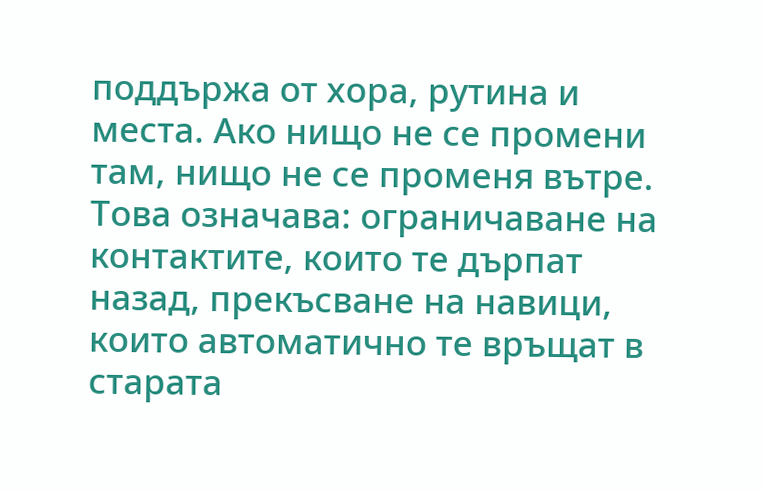поддържа от хора, рутина и места. Ако нищо не се промени там, нищо не се променя вътре. Това означава: ограничаване на контактите, които те дърпат назад, прекъсване на навици, които автоматично те връщат в старата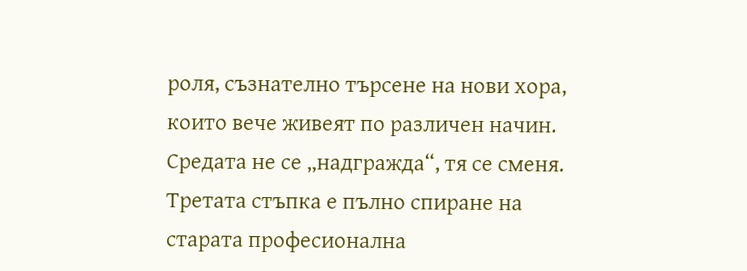роля, съзнателно търсене на нови хора, които вече живеят по различен начин. Средата не се „надгражда“, тя се сменя.
Третата стъпка е пълно спиране на старата професионална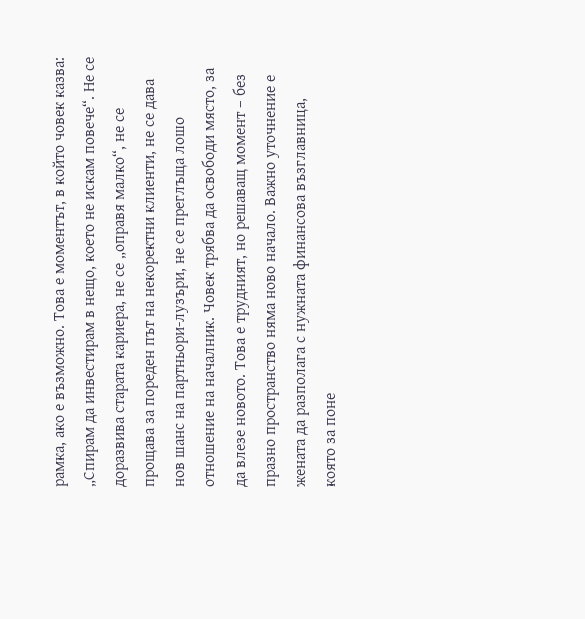рамка, ако е възможно. Това е моментът, в който човек казва: „Спирам да инвестирам в нещо, което не искам повече“. Не се доразвива старата кариера, не се „оправя малко“, не се прощава за пореден път на некоректни клиенти, не се дава нов шанс на партньори-лузъри, не се преглъща лошо отношение на началник. Човек трябва да освободи място, за да влезе новото. Това е трудният, но решаващ момент – без празно пространство няма ново начало. Важно уточнение е жената да разполага с нужната финансова възглавница, която за поне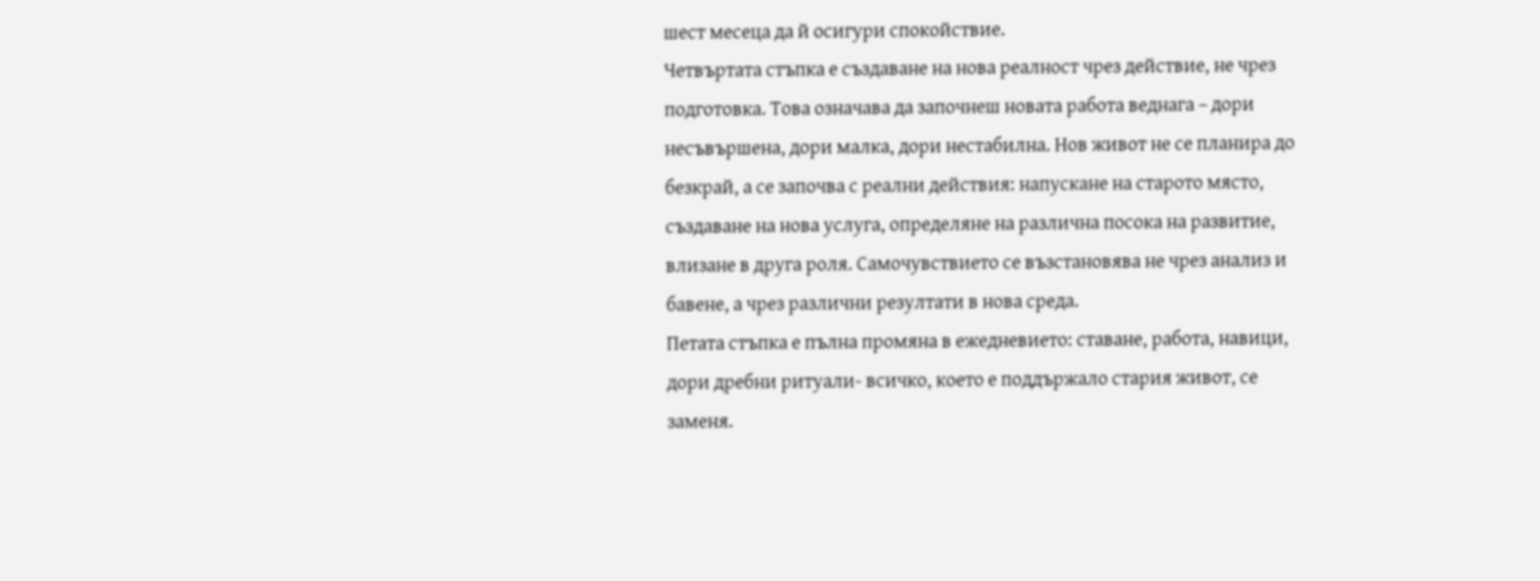шест месеца да й осигури спокойствие.
Четвъртата стъпка е създаване на нова реалност чрез действие, не чрез подготовка. Това означава да започнеш новата работа веднага – дори несъвършена, дори малка, дори нестабилна. Нов живот не се планира до безкрай, а се започва с реални действия: напускане на старото място, създаване на нова услуга, определяне на различна посока на развитие, влизане в друга роля. Самочувствието се възстановява не чрез анализ и бавене, а чрез различни резултати в нова среда.
Петата стъпка е пълна промяна в ежедневието: ставане, работа, навици, дори дребни ритуали- всичко, което е поддържало стария живот, се заменя.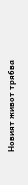Новият живот трябва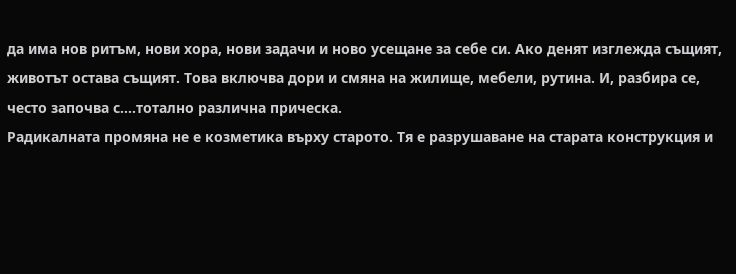да има нов ритъм, нови хора, нови задачи и ново усещане за себе си. Ако денят изглежда същият, животът остава същият. Това включва дори и смяна на жилище, мебели, рутина. И, разбира се, често започва с….тотално различна прическа.
Радикалната промяна не е козметика върху старото. Тя е разрушаване на старата конструкция и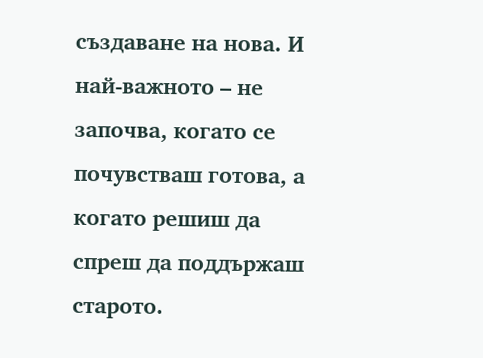създаване на нова. И най-важното – не започва, когато се почувстваш готова, а когато решиш да спреш да поддържаш старото.